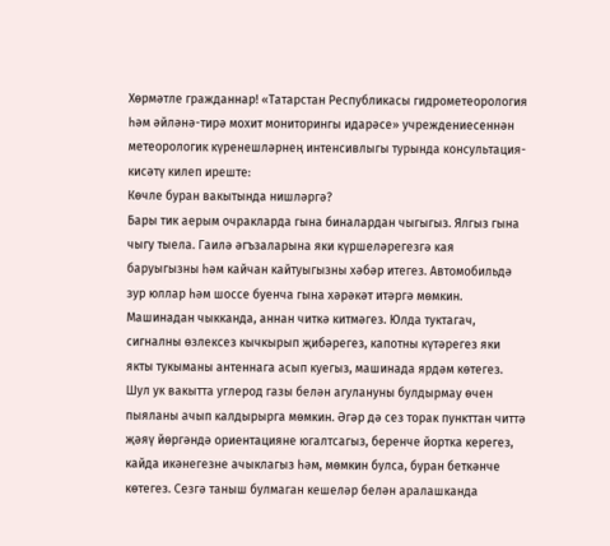Хөрмәтле гражданнар! «Татарстан Республикасы гидрометеорология һәм әйләнә-тирә мохит мониторингы идарәсе» учреждениесеннән метеорологик күренешләрнең интенсивлыгы турында консультация- кисәтү килеп иреште:
Көчле буран вакытында нишләргә?
Бары тик аерым очракларда гына биналардан чыгыгыз. Ялгыз гына чыгу тыела. Гаилә әгъзаларына яки күршеләрегезгә кая баруыгызны һәм кайчан кайтуыгызны хәбәр итегез. Автомобильдә зур юллар һәм шоссе буенча гына хәрәкәт итәргә мөмкин. Машинадан чыкканда, аннан читкә китмәгез. Юлда туктагач, сигналны өзлексез кычкырып җибәрегез, капотны күтәрегез яки якты тукыманы антеннага асып куегыз, машинада ярдәм көтегез. Шул ук вакытта углерод газы белән агулануны булдырмау өчен пыяланы ачып калдырырга мөмкин. Әгәр дә сез торак пункттан читтә җәяү йөргәндә ориентацияне югалтсагыз, беренче йортка керегез, кайда икәнегезне ачыклагыз һәм, мөмкин булса, буран беткәнче көтегез. Сезгә таныш булмаган кешеләр белән аралашканда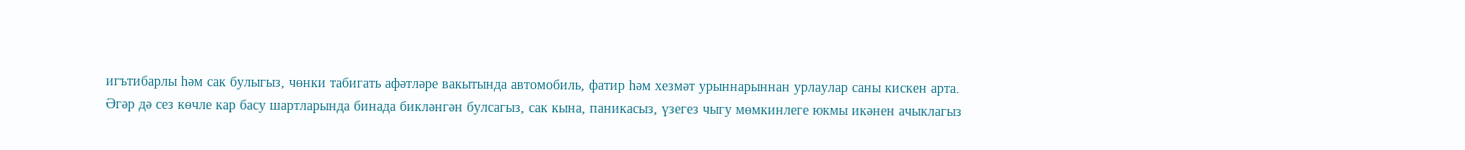игътибарлы һәм сак булыгыз, чөнки табигать афәтләре вакытында автомобиль, фатир һәм хезмәт урыннарыннан урлаулар саны кискен арта.
Әгәр дә сез көчле кар басу шартларында бинада бикләнгән булсагыз, сак кына, паникасыз, үзегез чыгу мөмкинлеге юкмы икәнен ачыклагыз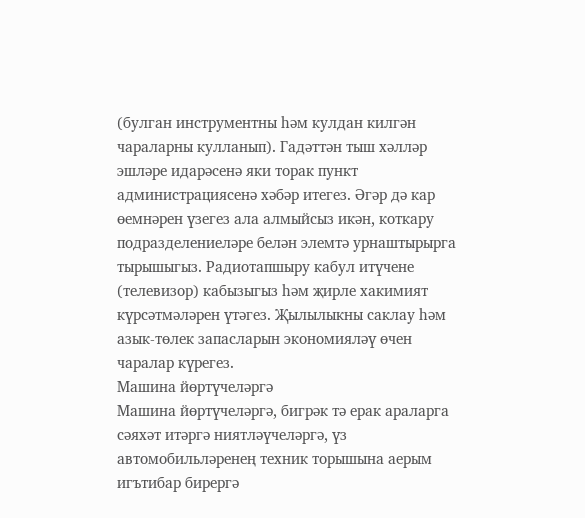(булган инструментны һәм кулдан килгән чараларны кулланып). Гадәттән тыш хәлләр эшләре идарәсенә яки торак пункт администрациясенә хәбәр итегез. Әгәр дә кар өемнәрен үзегез ала алмыйсыз икән, коткару подразделениеләре белән элемтә урнаштырырга тырышыгыз. Радиотапшыру кабул итүчене (телевизор) кабызыгыз һәм җирле хакимият күрсәтмәләрен үтәгез. Җылылыкны саклау һәм азык-төлек запасларын экономияләү өчен чаралар күрегез.
Машина йөртүчеләргә
Машина йөртүчеләргә, бигрәк тә ерак араларга сәяхәт итәргә ниятләүчеләргә, үз автомобильләренең техник торышына аерым игътибар бирергә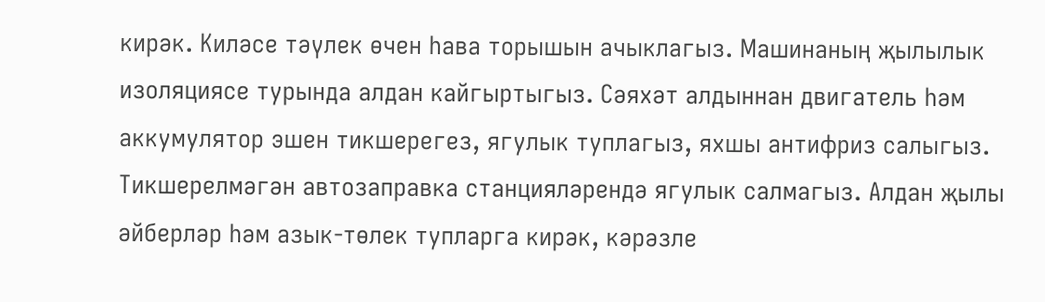кирәк. Киләсе тәүлек өчен һава торышын ачыклагыз. Машинаның җылылык изоляциясе турында алдан кайгыртыгыз. Сәяхәт алдыннан двигатель һәм аккумулятор эшен тикшерегез, ягулык туплагыз, яхшы антифриз салыгыз. Тикшерелмәгән автозаправка станцияләрендә ягулык салмагыз. Алдан җылы әйберләр һәм азык-төлек тупларга кирәк, кәрәзле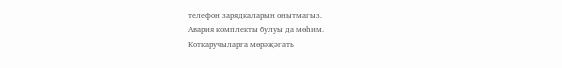телефон зарядкаларын онытмагыз.
Авария комплекты булуы да мөһим.
Коткаручыларга мөрәҗәгать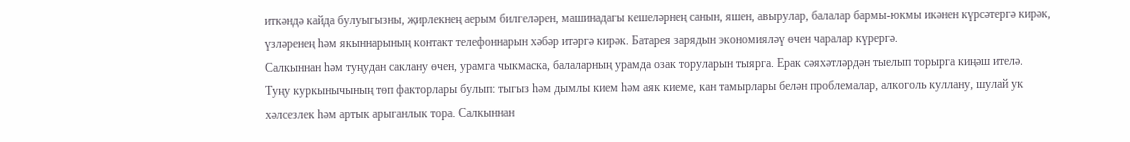иткәндә кайда булуыгызны, җирлекнең аерым билгеләрен, машинадагы кешеләрнең санын, яшен, авырулар, балалар бармы-юкмы икәнен күрсәтергә кирәк, үзләренең һәм якыннарының контакт телефоннарын хәбәр итәргә кирәк. Батарея зарядын экономияләү өчен чаралар күрергә.
Салкыннан һәм туңудан саклану өчен, урамга чыкмаска, балаларның урамда озак торуларын тыярга. Ерак сәяхәтләрдән тыелып торырга киңәш ителә.
Туңу куркынычының төп факторлары булып: тыгыз һәм дымлы кием һәм аяк киеме, кан тамырлары белән проблемалар, алкоголь куллану, шулай ук хәлсезлек һәм артык арыганлык тора. Салкыннан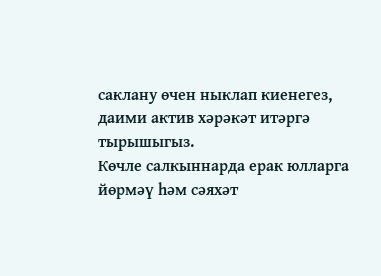саклану өчен ныклап киенегез, даими актив хәрәкәт итәргә тырышыгыз.
Көчле салкыннарда ерак юлларга йөрмәү һәм сәяхәт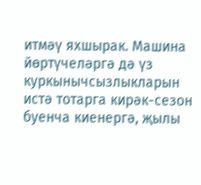итмәү яхшырак. Машина йөртүчеләргә дә үз куркынычсызлыкларын истә тотарга кирәк-сезон буенча киенергә, җылы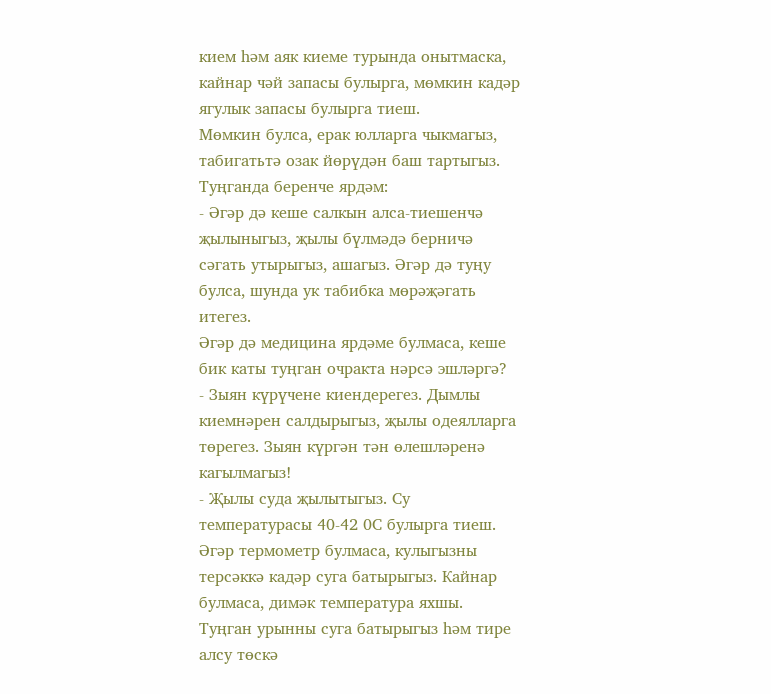кием һәм аяк киеме турында онытмаска, кайнар чәй запасы булырга, мөмкин кадәр ягулык запасы булырга тиеш.
Мөмкин булса, ерак юлларга чыкмагыз, табигатьтә озак йөрүдән баш тартыгыз.
Туңганда беренче ярдәм:
- Әгәр дә кеше салкын алса-тиешенчә җылыныгыз, җылы бүлмәдә берничә сәгать утырыгыз, ашагыз. Әгәр дә туңу булса, шунда ук табибка мөрәҗәгать итегез.
Әгәр дә медицина ярдәме булмаса, кеше бик каты туңган очракта нәрсә эшләргә?
- Зыян күрүчене киендерегез. Дымлы киемнәрен салдырыгыз, җылы одеялларга төрегез. Зыян күргән тән өлешләренә кагылмагыз!
- Җылы суда җылытыгыз. Су температурасы 40-42 0С булырга тиеш. Әгәр термометр булмаса, кулыгызны терсәккә кадәр суга батырыгыз. Кайнар булмаса, димәк температура яхшы. Туңган урынны суга батырыгыз һәм тире алсу төскә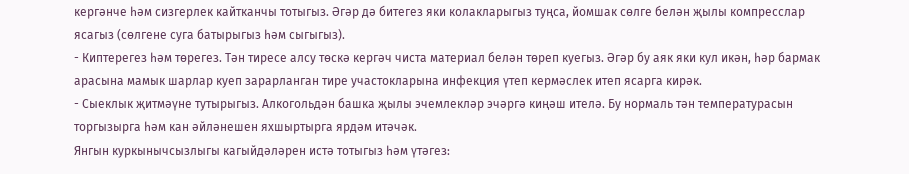кергәнче һәм сизгерлек кайтканчы тотыгыз. Әгәр дә битегез яки колакларыгыз туңса, йомшак сөлге белән җылы компресслар ясагыз (сөлгене суга батырыгыз һәм сыгыгыз).
- Киптерегез һәм төрегез. Тән тиресе алсу төскә кергәч чиста материал белән төреп куегыз. Әгәр бу аяк яки кул икән, һәр бармак арасына мамык шарлар куеп зарарланган тире участокларына инфекция үтеп кермәслек итеп ясарга кирәк.
- Сыеклык җитмәүне тутырыгыз. Алкогольдән башка җылы эчемлекләр эчәргә киңәш ителә. Бу нормаль тән температурасын торгызырга һәм кан әйләнешен яхшыртырга ярдәм итәчәк.
Янгын куркынычсызлыгы кагыйдәләрен истә тотыгыз һәм үтәгез: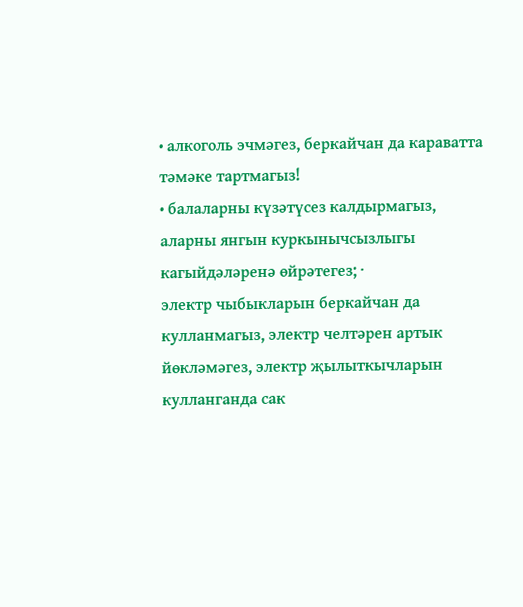• алкоголь эчмәгез, беркайчан да караватта тәмәке тартмагыз!
• балаларны күзәтүсез калдырмагыз, аларны янгын куркынычсызлыгы кагыйдәләренә өйрәтегез; ·
электр чыбыкларын беркайчан да кулланмагыз, электр челтәрен артык йөкләмәгез, электр җылыткычларын кулланганда сак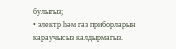булыгыз;
• электр һәм газ приборларын караучысыз калдырмагыз.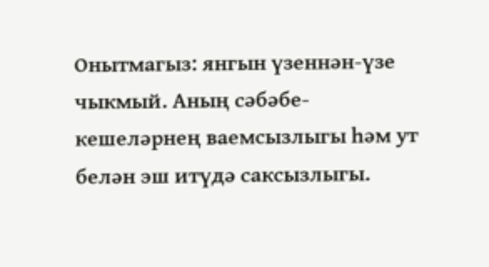Онытмагыз: янгын үзеннән-үзе чыкмый. Аның сәбәбе-кешеләрнең ваемсызлыгы һәм ут белән эш итүдә саксызлыгы.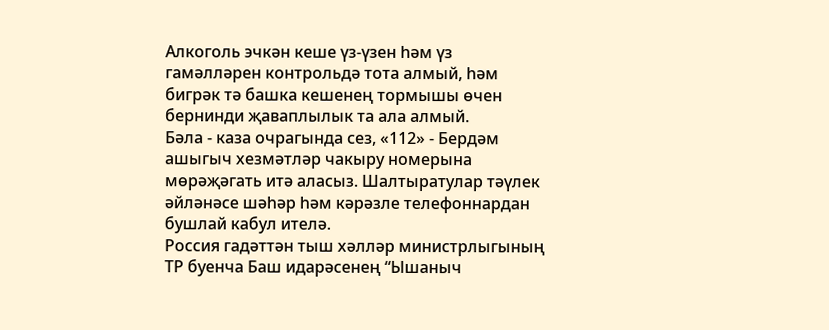Алкоголь эчкән кеше үз-үзен һәм үз гамәлләрен контрольдә тота алмый, һәм бигрәк тә башка кешенең тормышы өчен бернинди җаваплылык та ала алмый.
Бәла - каза очрагында сез, «112» - Бердәм ашыгыч хезмәтләр чакыру номерына мөрәҗәгать итә аласыз. Шалтыратулар тәүлек әйләнәсе шәһәр һәм кәрәзле телефоннардан бушлай кабул ителә.
Россия гадәттән тыш хәлләр министрлыгының ТР буенча Баш идарәсенең “Ышаныч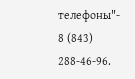телефоны"- 8 (843) 288-46-96.